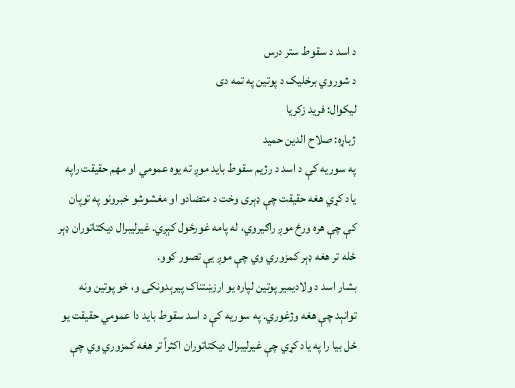د اسد د سقوط ستر درس
د شوروي برخلیک د پوتین په تمه دی
لیکوال: فرید زکریا
ژباړه: صلاح الدين حمید
په سوریه کې د اسد د رژیم سقوط باید موږ ته یوه عمومي او مهم حقیقت راپه یاد کړي هغه حقیقت چې ډېری وخت د متضادو او مغشوشو خبرونو په توپان کې چې هره ورځ موږ راګیروي، له پامه غورځول کېږي. غیرلیبرال دیکتاتوران ډېر ځله تر هغه ډېر کمزوري وي چې موږ یې تصور کوو.
بشار اسد د ولادیمیر پوتین لپاره یو ارزښتناک پیرېدونکی و، خو پوتین ونه توانېد چې هغه وژغوري. په سوریه کې د اسد سقوط باید دا عمومي حقیقت یو ځل بیا را په یاد کړي چې غیرلیبرال دیکتاتوران اکثراً تر هغه کمزوري وي چې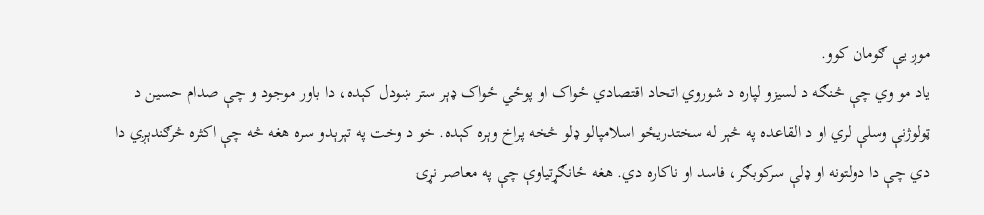موږ یې ګومان کوو.
یاد مو وي چې څنګه د لسیزو لپاره د شوروي اتحاد اقتصادي ځواک او پوځي ځواک ډېر ستر ښودل کېده، دا باور موجود و چې صدام حسین د ټولوژنې وسلې لري او د القاعده په څېر له سختدریځو اسلامپالو ډلو څخه پراخ وېره کېده. خو د وخت په تېرېدو سره هغه څه چې اکثره څرګندېږي دا دي چې دا دولتونه او ډلې سرکوبګر، فاسد او ناکاره دي. هغه ځانګړتیاوې چې په معاصر نړۍ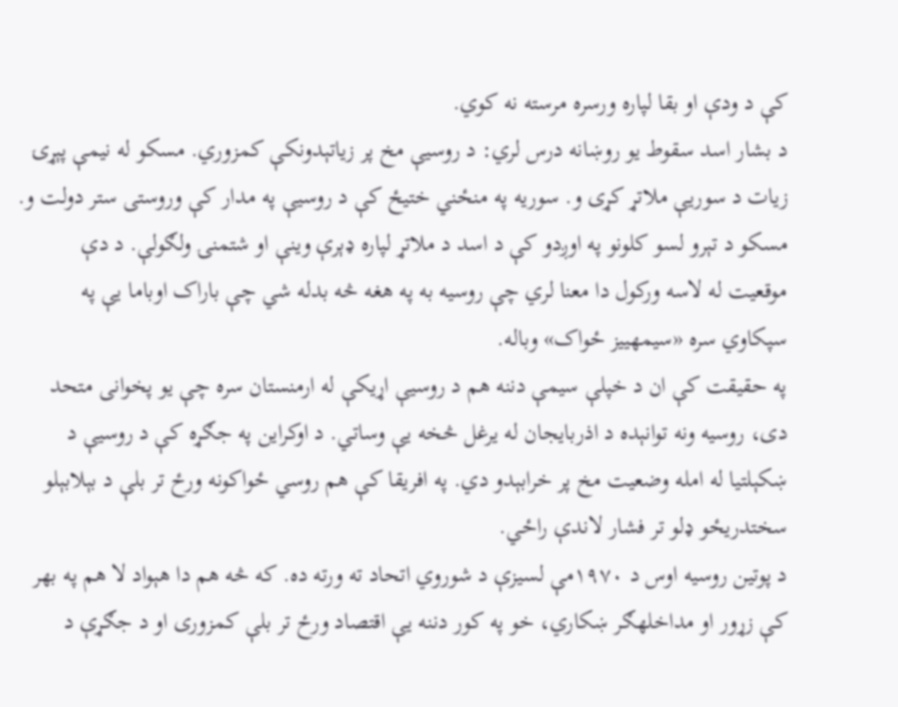کې د ودې او بقا لپاره ورسره مرسته نه کوي.
د بشار اسد سقوط یو روښانه درس لري: د روسیې مخ پر زیاتېدونکې کمزوري. مسکو له نیمې پېړۍ زیات د سوریې ملاتړ کړی و. سوریه په منځني ختیځ کې د روسیې په مدار کې وروستی ستر دولت و. مسکو د تېرو لسو کلونو په اوږدو کې د اسد د ملاتړ لپاره ډېرې وینې او شتمنۍ ولګولې. د دې موقعیت له لاسه ورکول دا معنا لري چې روسیه به په هغه څه بدله شي چې باراک اوباما یې په سپکاوي سره «سیمهییز ځواک» وباله.
په حقیقت کې ان د خپلې سیمې دننه هم د روسیې اړیکې له ارمنستان سره چې یو پخوانی متحد دی، روسیه ونه توانېده د اذربایجان له یرغل څخه یې وساتي. د اوکراین په جګړه کې د روسیې د ښکېلتیا له امله وضعیت مخ پر خرابېدو دي. په افریقا کې هم روسي ځواکونه ورځ تر بلې د بېلابېلو سختدریځو ډلو تر فشار لاندې راځي.
د پوتین روسیه اوس د ۱۹۷۰مې لسیزې د شوروي اتحاد ته ورته ده. که څه هم دا هېواد لا هم په بهر کې زړور او مداخلهګر ښکاري، خو په کور دننه یې اقتصاد ورځ تر بلې کمزوری او د جګړې د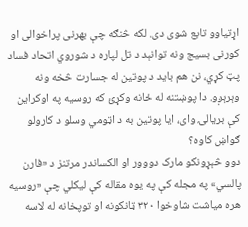اړتیاوو تابع شوی دی. لکه څنګه چې بهرنی پراخوالی او کورنی بسیج ونه توانېد د تل لپاره د شوروي اتحاد فساد پټ کړي، نن هم باید د پوتین له جسارت څخه ونه وېرېږو. دا پوښتنه له ځانه وکړئ که روسیه په اوکراین کې بریالۍ وای، ایا پوتین به د اټومي وسلو د کارولو ګواښ کاوه؟
دوو څېړونکو مارک دووور او الکساندر مرتنز د «فارن پالسي» په مجله کې په یوه مقاله کې لیکلي چې «روسیه هره میاشت شاوخوا ۳۲۰ ټانکونه او توپخانه له لاسه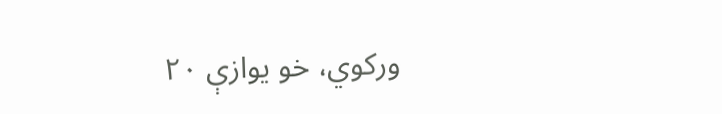ورکوي، خو یوازې ۲۰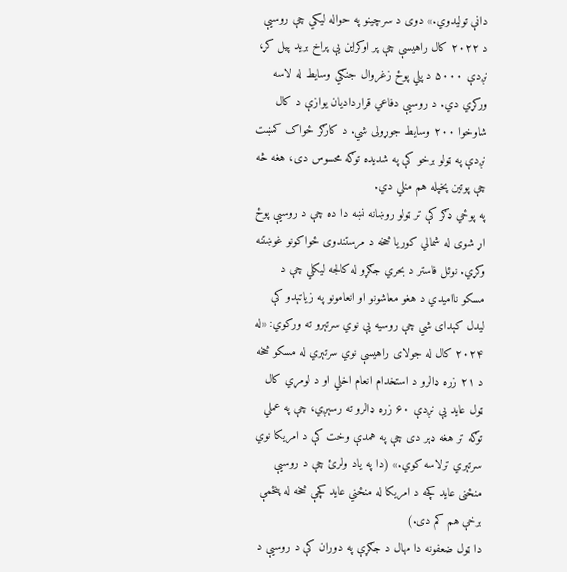دانې تولیدوي.» دوی د سرچینو په حواله لیکي چې روسیې د ۲۰۲۲ کال راهیسې چې پر اوکراین یې پراخ برید پیل کړ، نږدې ۵۰۰۰ د پلي پوځ زغروال جنګي وسایط له لاسه ورکړي دي. د روسیې دفاعي قراردادیان یوازې د کال شاوخوا ۲۰۰ وسایط جوړولی شي. د کارګر ځواک کمښت نږدې په ټولو برخو کې په شدیده توګه محسوس دی، هغه څه چې پوتین پخپله هم منلي دي.
په پوځي ډګر کې تر ټولو روښانه نښه دا ده چې د روسیې پوځ اړ شوی له شمالي کوریا څخه د مرستندوی ځواکونو غوښتنه وکړي. نوئل فاستر د بحري جګړو له کالجه لیکلي چې د مسکو ناامیدي د هغو معاشونو او انعامونو په زیاتېدو کې لیدل کېدای شي چې روسیه یې نوي سرتېرو ته ورکوي: «له ۲۰۲۴ کال له جولای راهیسې نوي سرتېري له مسکو څخه د ۲۱ زره ډالرو د استخدام انعام اخلي او د لومړي کال ټول عاید یې نږدې ۶۰ زره ډالرو ته رسېږي، چې په عملي توګه تر هغه ډېر دی چې په همدې وخت کې د امریکا نوي سرتېري ترلاسه کوي.» (دا په یاد ولرئ چې د روسیې منځنی عاید کچه د امریکا له منځني عاید کچې څخه له پنځمې برخې هم کم دی.)
دا ټول ضعفونه دا مهال د جګړې په دوران کې د روسیې د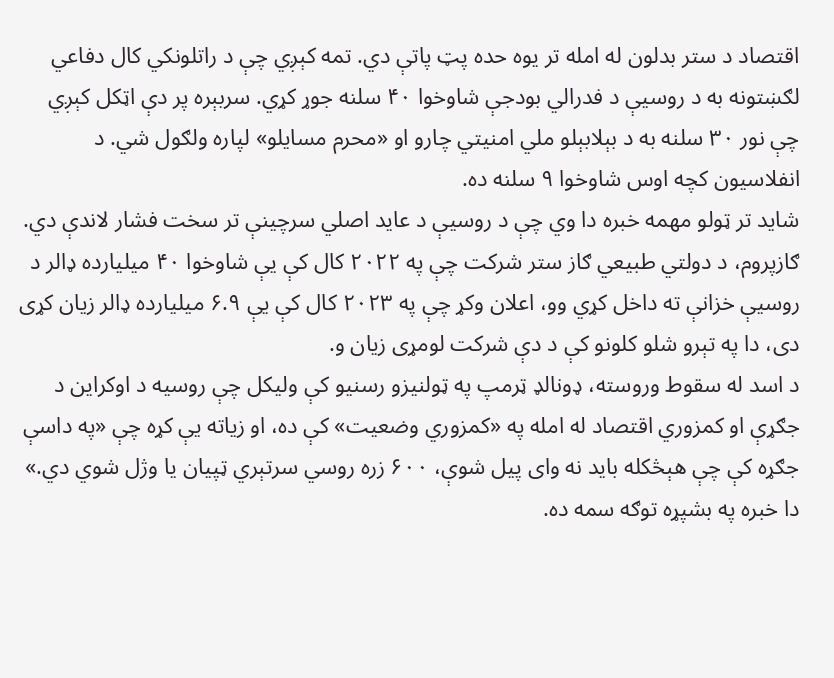اقتصاد د ستر بدلون له امله تر یوه حده پټ پاتې دي. تمه کېږي چې د راتلونکي کال دفاعي لګښتونه به د روسیې د فدرالي بودجې شاوخوا ۴۰ سلنه جوړ کړي. سربېره پر دې اټکل کېږي چې نور ۳۰ سلنه به د بېلابېلو ملي امنیتي چارو او «محرم مسایلو» لپاره ولګول شي. د انفلاسیون کچه اوس شاوخوا ۹ سلنه ده.
شاید تر ټولو مهمه خبره دا وي چې د روسیې د عاید اصلي سرچینې تر سخت فشار لاندې دي. ګازپروم، د دولتي طبیعي ګاز ستر شرکت چې په ۲۰۲۲ کال کې یې شاوخوا ۴۰ میلیارده ډالر د روسیې خزانې ته داخل کړي وو، اعلان وکړ چې په ۲۰۲۳ کال کې یې ۶.۹ میلیارده ډالر زیان کړی دی، دا په تېرو شلو کلونو کې د دې شرکت لومړی زیان و.
د اسد له سقوط وروسته، ډونالډ ټرمپ په ټولنیزو رسنیو کې ولیکل چې روسیه د اوکراین د جګړې او کمزوري اقتصاد له امله په «کمزوري وضعیت» کې ده، او زیاته یې کړه چې «په داسې جګړه کې چې هېڅکله باید نه وای پیل شوې، ۶۰۰ زره روسي سرتېري ټپیان یا وژل شوي دي.» دا خبره په بشپړه توګه سمه ده.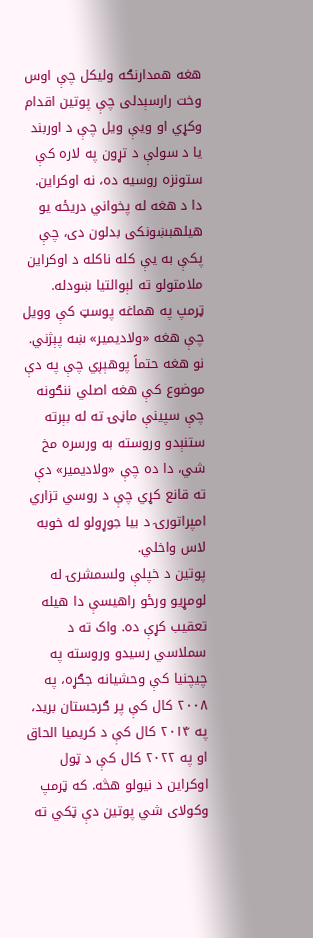هغه همدارنګه ولیکل چې اوس وخت رارسېدلی چې پوتین اقدام وکړي او ویې ویل چې د اوربند یا د سولې د تړون په لاره کې ستونزه روسیه ده، نه اوکراین.
دا د هغه له پخواني دریځه یو هیلهبښونکی بدلون دی، چې پکې به یې کله ناکله د اوکراین ملامتولو ته لېوالتیا ښودله.
ټرمپ په هماغه پوسټ کې وویل چې هغه «ولادیمیر» ښه پېژني. نو هغه حتماً پوهېږي چې په دې موضوع کې هغه اصلي ننګونه چې سپینې ماڼۍ ته له بېرته ستنېدو وروسته به ورسره مخ شي، دا ده چې «ولادیمیر» دې ته قانع کړي چې د روسي تزاري امپراتورۍ د بیا جوړولو له خوبه لاس واخلي.
پوتین د خپلې ولسمشرۍ له لومړیو ورځو راهیسې دا هیله تعقیب کړې ده. واک ته د سملاسي رسيدو وروسته په چیچنیا کې وحشیانه جګړه، په ۲۰۰۸ کال کې پر ګرجستان برید، په ۲۰۱۴ کال کې د کریمیا الحاق او په ۲۰۲۲ کال کې د ټول اوکراین د نیولو هڅه. که ټرمپ وکولای شي پوتین دې ټکي ته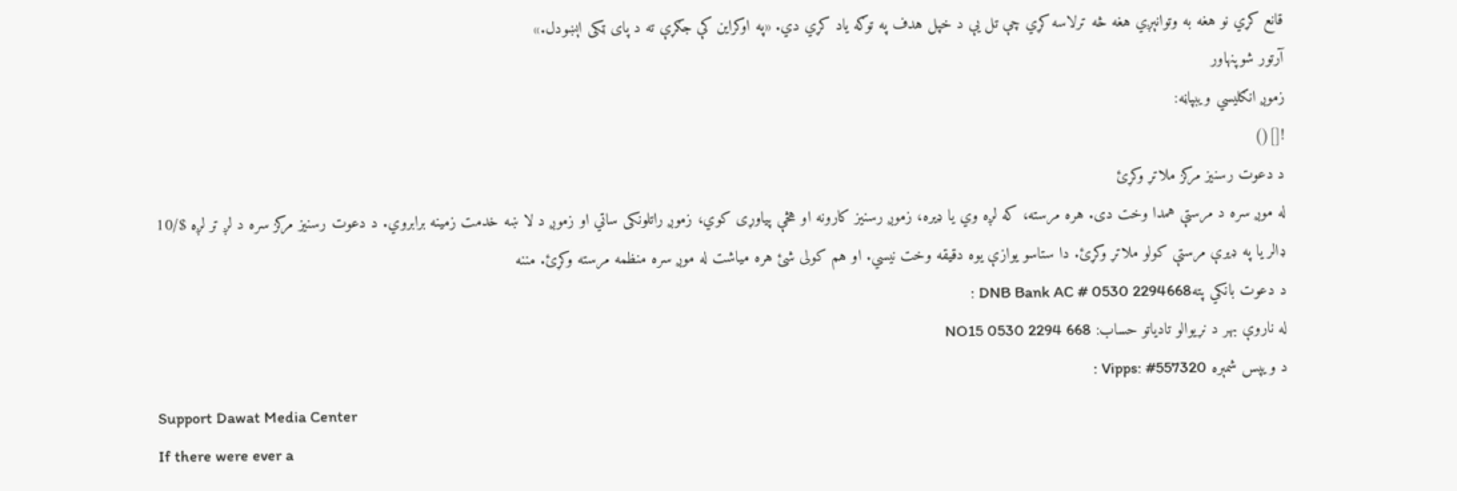قانع کړي نو هغه به وتوانېږي هغه څه ترلاسه کړي چې تل یې د خپل هدف په توګه یاد کړي دي. «په اوکراین کې جګړې ته د پای ټکی اېښودل.»
آرتور شوپنهاور
زموږ انګلیسي ویبپاڼه:
![]()
د دعوت رسنیز مرکز ملاتړ وکړئ
له موږ سره د مرستې همدا وخت دی. هره مرسته، که لږه وي یا ډیره، زموږ رسنیز کارونه او هڅې پیاوړی کوي، زموږ راتلونکی ساتي او زموږ د لا ښه خدمت زمینه برابروي. د دعوت رسنیز مرکز سره د لږ تر لږه $/10 ډالر یا په ډیرې مرستې کولو ملاتړ وکړئ. دا ستاسو یوازې یوه دقیقه وخت نیسي. او هم کولی شئ هره میاشت له موږ سره منظمه مرسته وکړئ. مننه
د دعوت بانکي پتهDNB Bank AC # 0530 2294668 :
له ناروې بهر د نړیوالو تادیاتو حساب: NO15 0530 2294 668
د ویپس شمېره Vipps: #557320 :
Support Dawat Media Center
If there were ever a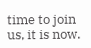time to join us, it is now.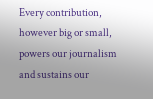Every contribution, however big or small, powers our journalism and sustains our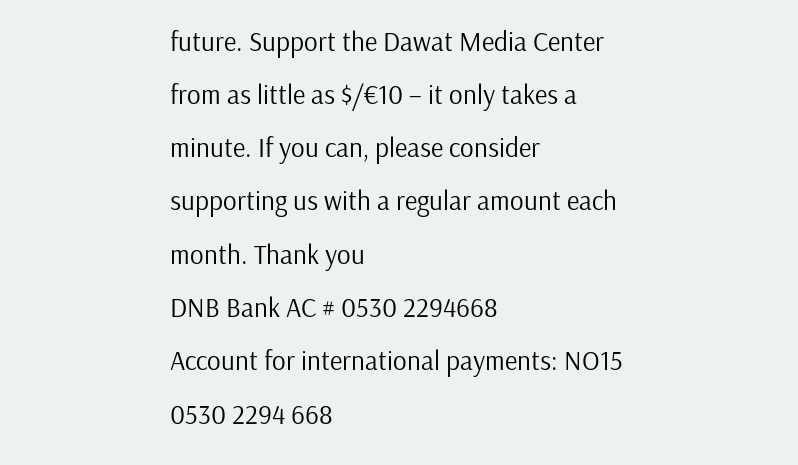future. Support the Dawat Media Center from as little as $/€10 – it only takes a minute. If you can, please consider supporting us with a regular amount each month. Thank you
DNB Bank AC # 0530 2294668
Account for international payments: NO15 0530 2294 668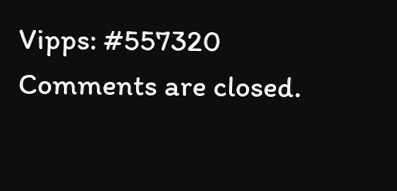Vipps: #557320
Comments are closed.